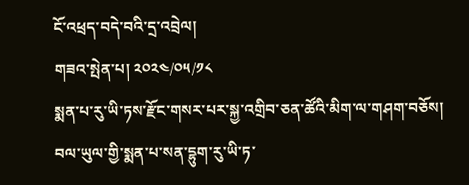ངོ་འཕྲད་བདེ་བའི་དྲ་འབྲེལ།
གཟའ་སྤེན་པ། ༢༠༢༤/༠༥/༡༨
སྨན་པ་རུ་ཡི་ཏས་རྫོང་གསར་པར་སྐྱ་འགྲིབ་ཅན་ཚོའི་མིག་ལ་གཤག་བཅོས།
བལ་ཡུལ་གྱི་སྨན་པ་སན་དྷུག་རུ་ཡི་ཏ་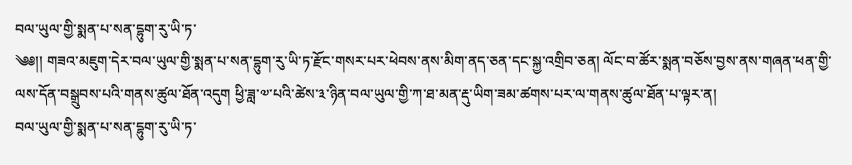བལ་ཡུལ་གྱི་སྨན་པ་སན་དྷུག་རུ་ཡི་ཏ་
༄༅།། གཟའ་མཇུག་དེར་བལ་ཡུལ་གྱི་སྨན་པ་སན་དྷུག་རུ་ཡི་ཏ་རྫོང་གསར་པར་ཕེབས་ནས་མིག་ནད་ཅན་དང་སྐྱ་འགྲིབ་ཅན། ལོང་བ་ཚོར་སྨན་བཅོས་བྱས་ནས་གཞན་ཕན་གྱི་ལས་དོན་བསྒྲུབས་པའི་གནས་ཚུལ་ཐོན་འདུག ཕྱི་ཟླ་༧་པའི་ཚེས་༣་ཉིན་བལ་ཡུལ་གྱི་ཀ་ཐ་མན་རྡུ་ཡིག་ཟམ་ཚགས་པར་ལ་གནས་ཚུལ་ཐོན་པ་ལྟར་ན།
བལ་ཡུལ་གྱི་སྨན་པ་སན་དྷུག་རུ་ཡི་ཏ་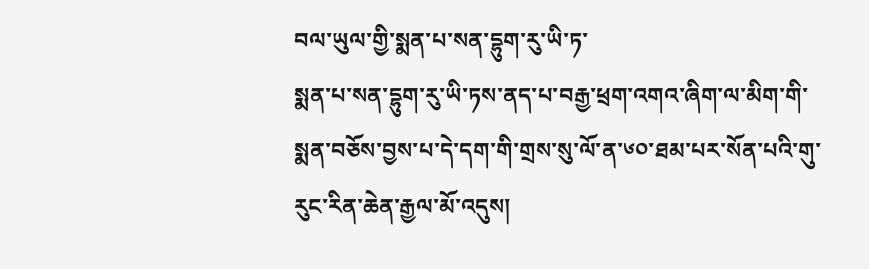བལ་ཡུལ་གྱི་སྨན་པ་སན་དྷུག་རུ་ཡི་ཏ་
སྨན་པ་སན་དྷུག་རུ་ཡི་ཏས་ནད་པ་བརྒྱ་ཕྲག་འགའ་ཞིག་ལ་མིག་གི་སྨན་བཅོས་བྱས་པ་དེ་དག་གི་གྲས་སུ་ལོ་ན་༦༠་ཐམ་པར་སོན་པའི་གུ་རུང་རིན་ཆེན་རྒྱལ་མོ་འདུས།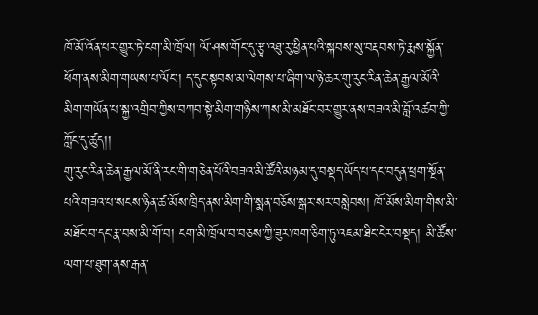ཁོ་མོ་འོན་པར་གྱུར་ཏེ་ངག་མི་ཁྲོལ། ལོ་ཤས་གོང་དུ་རྩྭ་འཐུ་རུ་ཕྱིན་པའི་སྐབས་སུ་བརྡབས་ཏེ་རྨས་སྐྱོན་ཕོག་ནས་མིག་གཡས་པ་ལོང་། ད་དུང་སྟབས་མ་ལེགས་པ་ཞིག་ལ་ཉེ་ཆར་གུ་རུང་རིན་ཆེན་རྒྱལ་མོའི་མིག་གཡོན་པ་སྐྱ་འགྲིབ་ཀྱིས་བཀབ་སྟེ་མིག་གཉིས་ཀས་མི་མཐོང་བར་གྱུར་ནས་བཟའ་མི་བློ་འཚབ་ཀྱི་ཀློང་དུ་ཚུད།།
གུ་རུང་རིན་ཆེན་རྒྱལ་མོ་ནི་རང་གི་གཅེན་པོའི་བཟའ་མི་ཚོའི་མཉམ་དུ་བསྡད་ཡོད་པ་དང་བདུན་ཕྲག་སྔོན་པའི་གཟའ་པ་སངས་ཉིན་ཚ་མོས་ཁྲིད་ནས་མིག་གི་སྨན་བཅོས་སྒར་སར་བསླེབས། ཁོ་མོས་མིག་གིས་མི་མཐོང་བ་དང་རྣ་བས་མི་གོ་བ། ངག་མི་ཁྲོལ་བ་བཅས་ཀྱི་ཟུར་ཁག་ཅིག་ཏུ་འཇམ་ཐིང་ངེར་བསྡད། མི་ཚོས་ལག་པ་ཐུག་ནས་རྒན་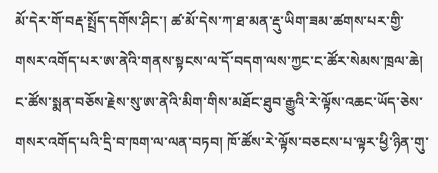མོ་དེར་གོ་བརྡ་སྤྲོད་དགོས་ཤིང་། ཚ་མོ་དེས་ཀ་ཐ་མན་རྡུ་ཡིག་ཟམ་ཚགས་པར་གྱི་གསར་འགོད་པར་ཨ་ནེའི་གནས་སྟངས་ལ་དོ་བདག་ལས་ཀྱང་ང་ཚོར་སེམས་ཁྲལ་ཆེ། ང་ཚོས་སྨན་བཅོས་རྗེས་སུ་ཨ་ནེའི་མིག་གིས་མཐོང་ཐུབ་རྒྱུའི་རེ་ལྟོས་འཆང་ཡོད་ཅེས་གསར་འགོད་པའི་དྲི་བ་ཁག་ལ་ལན་བཏབ། ཁོ་ཚོས་རེ་ལྟོས་བཅངས་པ་ལྟར་ཕྱི་ཉིན་གུ་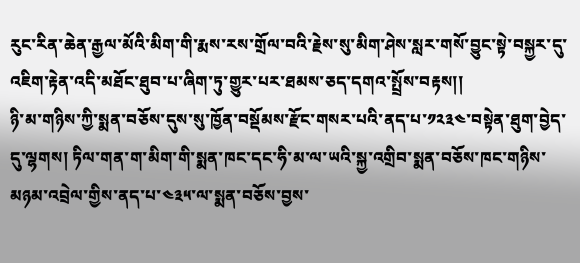རུང་རིན་ཆེན་རྒྱལ་མོའི་མིག་གི་རྨས་རས་གྲོལ་བའི་རྗེས་སུ་མིག་ཤེས་སླར་གསོ་བྱུང་སྟེ་བསྐྱར་དུ་འཇིག་རྟེན་འདི་མཐོང་ཐུབ་པ་ཞིག་ཏུ་གྱུར་པར་ཐམས་ཅད་དགའ་སྤྲོས་བརྟས།།
ཉི་མ་གཉིས་ཀྱི་སྨན་བཅོས་དུས་སུ་ཁྱོན་བསྡོམས་རྫོང་གསར་པའི་ནད་པ་༡༢༣༤་བསྟེན་ཐུག་བྱེད་དུ་ལྷགས། ཏིལ་གན་ག་མིག་གི་སྨན་ཁང་དང་ཧི་མ་ལ་ཡའི་སྐྱ་འགྲིབ་སྨན་བཅོས་ཁང་གཉིས་མཉམ་འབྲེལ་གྱིས་ནད་པ་༤༣༥་ལ་སྨན་བཅོས་བྱས་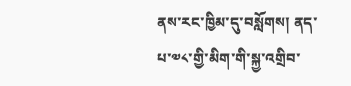ནས་རང་ཁྱིམ་དུ་བསློགས། ནད་པ་༧༨་གྱི་མིག་གི་སྐྱ་འགྲིབ་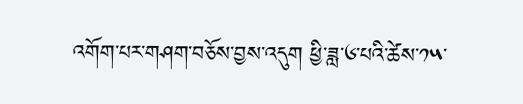འགོག་པར་གཤག་བཅོས་བྱས་འདུག ཕྱི་ཟླ་༦་པའི་ཚེས་༡༥་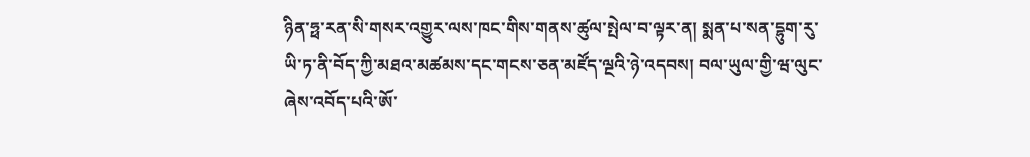ཉིན་ཧྥ་རན་སི་གསར་འགྱུར་ལས་ཁང་གིས་གནས་ཚུལ་སྤེལ་བ་ལྟར་ན། སྨན་པ་སན་དྷུག་རུ་ཡི་ཏ་ནི་བོད་ཀྱི་མཐའ་མཚམས་དང་གངས་ཅན་མཛོད་ལྔའི་ཉེ་འདབས། བལ་ཡུལ་གྱི་ཝ་ལུང་ཞེས་འབོད་པའི་ཨོ་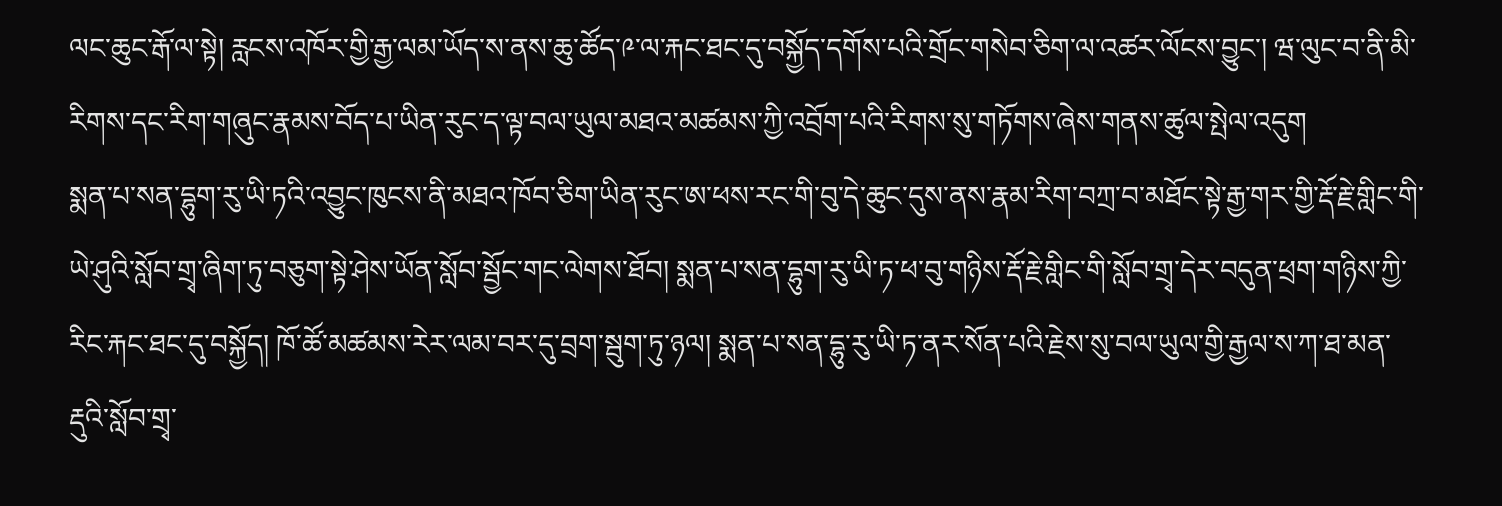ལང་ཆུང་རྒོ་ལ་སྟེ། རླངས་འཁོར་གྱི་རྒྱ་ལམ་ཡོད་ས་ནས་ཆུ་ཚོད་༩་ལ་རྐང་ཐང་དུ་བསྐྱོད་དགོས་པའི་གྲོང་གསེབ་ཅིག་ལ་འཚར་ལོངས་བྱུང་། ཝ་ལུང་བ་ནི་མི་རིགས་དང་རིག་གཞུང་རྣམས་བོད་པ་ཡིན་རུང་ད་ལྟ་བལ་ཡུལ་མཐའ་མཚམས་ཀྱི་འབྲོག་པའི་རིགས་སུ་གཏོགས་ཞེས་གནས་ཚུལ་སྤེལ་འདུག
སྨན་པ་སན་དྷུག་རུ་ཡི་ཏའི་འབྱུང་ཁུངས་ནི་མཐའ་ཁོབ་ཅིག་ཡིན་རུང་ཨ་ཕས་རང་གི་བུ་དེ་ཆུང་དུས་ནས་རྣམ་རིག་བཀྲ་བ་མཐོང་སྟེ་རྒྱ་གར་གྱི་རྡོ་རྗེ་གླིང་གི་ཡེ་ཤུའི་སློབ་གྲྭ་ཞིག་ཏུ་བཅུག་སྟེ་ཤེས་ཡོན་སློབ་སྦྱོང་གང་ལེགས་ཐོབ། སྨན་པ་སན་དྷུག་རུ་ཡི་ཏ་ཕ་བུ་གཉིས་རྡོ་རྗེ་གླིང་གི་སློབ་གྲྭ་དེར་བདུན་ཕྲག་གཉིས་ཀྱི་རིང་རྐང་ཐང་དུ་བསྐྱོད། ཁོ་ཚོ་མཚམས་རེར་ལམ་བར་དུ་བྲག་སྦུག་ཏུ་ཉལ། སྨན་པ་སན་དྷུ་རུ་ཡི་ཏ་ནར་སོན་པའི་རྗེས་སུ་བལ་ཡུལ་གྱི་རྒྱལ་ས་ཀ་ཐ་མན་རྡུའི་སློབ་གྲྭ་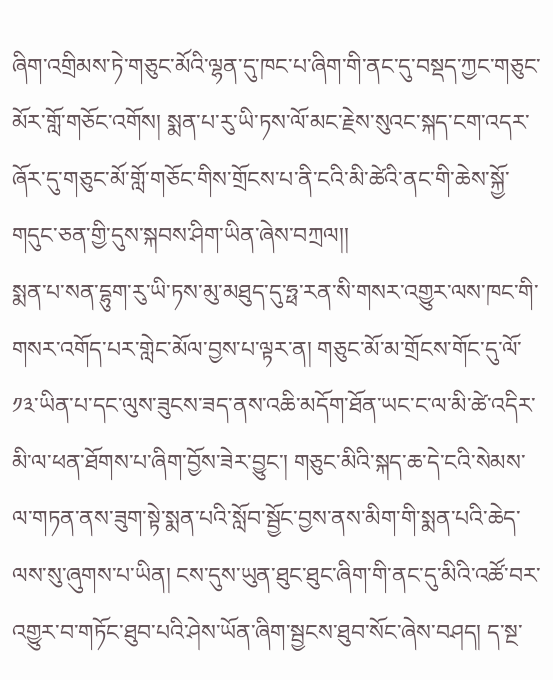ཞིག་འགྲིམས་ཏེ་གཅུང་མོའི་ལྷན་དུ་ཁང་པ་ཞིག་གི་ནང་དུ་བསྡད་ཀྱང་གཅུང་མོར་གློ་གཅོང་འགོས། སྨན་པ་རུ་ཡི་ཏས་ལོ་མང་རྗེས་སུའང་སྐད་ངག་འདར་ཞོར་དུ་གཅུང་མོ་གློ་གཅོང་གིས་གྲོངས་པ་ནི་ངའི་མི་ཚེའི་ནང་གི་ཆེས་སྐྱོ་གདུང་ཅན་གྱི་དུས་སྐབས་ཤིག་ཡིན་ཞེས་བཀྲལ།།
སྨན་པ་སན་དྷུག་རུ་ཡི་ཏས་མུ་མཐུད་དུ་ཧྥ་རན་སི་གསར་འགྱུར་ལས་ཁང་གི་གསར་འགོད་པར་གླེང་མོལ་བྱས་པ་ལྟར་ན། གཅུང་མོ་མ་གྲོངས་གོང་དུ་ལོ་༡༣་ཡིན་པ་དང་ལུས་ཟུངས་ཟད་ནས་འཆི་མདོག་ཐོན་ཡང་ང་ལ་མི་ཚེ་འདིར་མི་ལ་ཕན་ཐོགས་པ་ཞིག་བྱོས་ཟེར་བྱུང་། གཅུང་མིའི་སྐད་ཆ་དེ་ངའི་སེམས་ལ་གཏན་ནས་ཟུག་སྟེ་སྨན་པའི་སློབ་སྦྱོང་བྱས་ནས་མིག་གི་སྨན་པའི་ཆེད་ལས་སུ་ཞུགས་པ་ཡིན། ངས་དུས་ཡུན་ཐུང་ཐུང་ཞིག་གི་ནང་དུ་མིའི་འཚོ་བར་འགྱུར་བ་གཏོང་ཐུབ་པའི་ཤེས་ཡོན་ཞིག་སྦྱངས་ཐུབ་སོང་ཞེས་བཤད། ད་སྔ་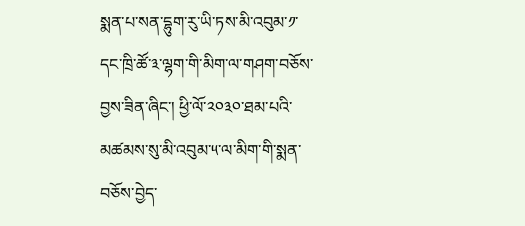སྨན་པ་སན་དྷུག་རུ་ཡི་ཏས་མི་འབུམ་༡་དང་ཁྲི་ཚོ་༣་ལྷག་གི་མིག་ལ་གཤག་བཅོས་བྱས་ཟིན་ཞིང་། ཕྱི་ལོ་༢༠༣༠་ཐམ་པའི་མཚམས་སུ་མི་འབུམ་༥་ལ་མིག་གི་སྨན་བཅོས་བྱེད་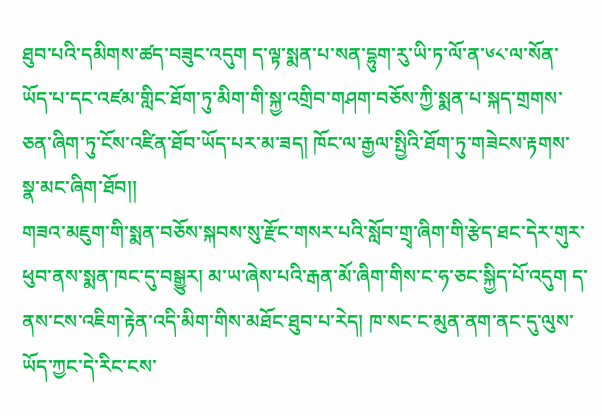ཐུབ་པའི་དམིགས་ཚད་བཟུང་འདུག ད་ལྟ་སྨན་པ་སན་དྷུག་རུ་ཡི་ཏ་ལོ་ན་༦༨་ལ་སོན་ཡོད་པ་དང་འཛམ་གླིང་ཐོག་ཏུ་མིག་གི་སྐྱ་འགྲིབ་གཤག་བཅོས་ཀྱི་སྨན་པ་སྐད་གྲགས་ཅན་ཞིག་ཏུ་ངོས་འཛིན་ཐོབ་ཡོད་པར་མ་ཟད། ཁོང་ལ་རྒྱལ་སྤྱིའི་ཐོག་ཏུ་གཟེངས་རྟགས་སྣ་མང་ཞིག་ཐོབ།།
གཟའ་མཇུག་གི་སྨན་བཅོས་སྐབས་སུ་རྫོང་གསར་པའི་སློབ་གྲྭ་ཞིག་གི་རྩེད་ཐང་དེར་གུར་ཕུབ་ནས་སྨན་ཁང་དུ་བསྒྱུར། མ་ཡ་ཞེས་པའི་རྒན་མོ་ཞིག་གིས་ང་ཧ་ཅང་སྐྱིད་པོ་འདུག ད་ནས་ངས་འཇིག་རྟེན་འདི་མིག་གིས་མཐོང་ཐུབ་པ་རེད། ཁ་སང་ང་མུན་ནག་ནང་དུ་ལུས་ཡོད་ཀྱང་དེ་རིང་ངས་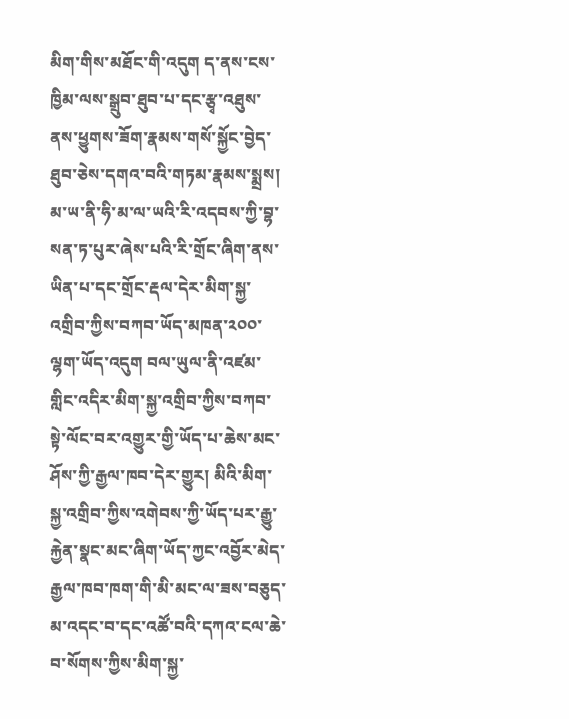མིག་གིས་མཐོང་གི་འདུག ད་ནས་ངས་ཁྱིམ་ལས་སྒྲུབ་ཐུབ་པ་དང་རྩྭ་འཐུས་ནས་ཕྱུགས་ཟོག་རྣམས་གསོ་སྐྱོང་བྱེད་ཐུབ་ཅེས་དགའ་བའི་གཏམ་རྣམས་སྨྲས། མ་ཡ་ནི་ཧི་མ་ལ་ཡའི་རི་འདབས་ཀྱི་བྷ་སན་ཏ་པུར་ཞེས་པའི་རི་གྲོང་ཞིག་ནས་ཡིན་པ་དང་གྲོང་རྡལ་དེར་མིག་སྐྱ་འགྲིབ་ཀྱིས་བཀབ་ཡོད་མཁན་༢༠༠་ལྷག་ཡོད་འདུག བལ་ཡུལ་ནི་འཛམ་གླིང་འདིར་མིག་སྐྱ་འགྲིབ་ཀྱིས་བཀབ་སྟེ་ལོང་བར་འགྱུར་གྱི་ཡོད་པ་ཆེས་མང་ཤོས་ཀྱི་རྒྱལ་ཁབ་དེར་གྱུར། མིའི་མིག་སྐྱ་འགྲིབ་ཀྱིས་འགེབས་ཀྱི་ཡོད་པར་རྒྱུ་རྐྱེན་སྣང་མང་ཞིག་ཡོད་ཀྱང་འབྱོར་མེད་རྒྱལ་ཁབ་ཁག་གི་མི་མང་ལ་ཟས་བཅུད་མ་འདང་བ་དང་འཚོ་བའི་དཀའ་ངལ་ཆེ་བ་སོགས་ཀྱིས་མིག་སྐྱ་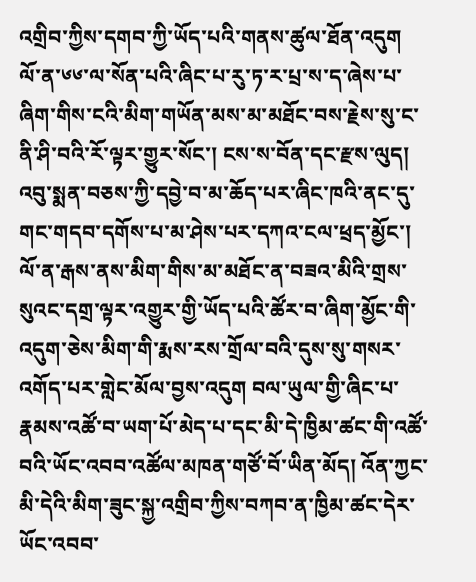འགྲིབ་ཀྱིས་དགབ་ཀྱི་ཡོད་པའི་གནས་ཚུལ་ཐོན་འདུག
ལོ་ན་༦༦་ལ་སོན་པའི་ཞིང་པ་རུ་ཏ་ར་པྲ་ས་ད་ཞེས་པ་ཞིག་གིས་ངའི་མིག་གཡོན་མས་མ་མཐོང་བས་རྗེས་སུ་ང་ནི་ཤི་བའི་རོ་ལྟར་གྱུར་སོང་། ངས་ས་བོན་དང་རྫས་ལུད། འབུ་སྨན་བཅས་ཀྱི་དབྱེ་བ་མ་ཆོད་པར་ཞིང་ཁའི་ནང་དུ་གང་གདབ་དགོས་པ་མ་ཤེས་པར་དཀའ་ངལ་ཕྲད་མྱོང་། ལོ་ན་རྒས་ནས་མིག་གིས་མ་མཐོང་ན་བཟའ་མིའི་གྲས་སུའང་དགྲ་ལྟར་འགྱུར་གྱི་ཡོད་པའི་ཚོར་བ་ཞིག་མྱོང་གི་འདུག་ཅེས་མིག་གི་རྨས་རས་གྲོལ་བའི་དུས་སུ་གསར་འགོད་པར་གླེང་མོལ་བྱས་འདུག བལ་ཡུལ་གྱི་ཞིང་པ་རྣམས་འཚོ་བ་ཡག་པོ་མེད་པ་དང་མི་དེ་ཁྱིམ་ཚང་གི་འཚོ་བའི་ཡོང་འབབ་འཚོལ་མཁན་གཙོ་བོ་ཡིན་མོད། འོན་ཀྱང་མི་དེའི་མིག་ཟུང་སྐྱ་འགྲིབ་ཀྱིས་བཀབ་ན་ཁྱིམ་ཚང་དེར་ཡོང་འབབ་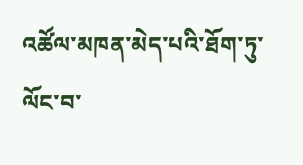འཚོལ་མཁན་མེད་པའི་ཐོག་ཏུ་ལོང་བ་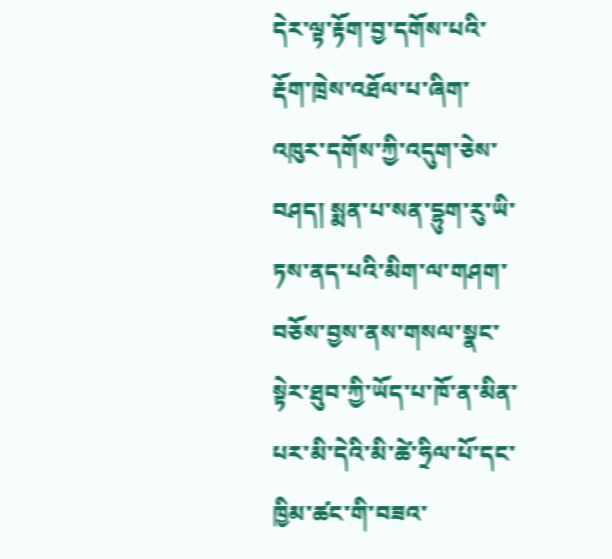དེར་ལྟ་རྟོག་བྱ་དགོས་པའི་རྡོག་ཁྲེས་འཐོལ་པ་ཞིག་འཁུར་དགོས་ཀྱི་འདུག་ཅེས་བཤད། སྨན་པ་སན་དྷུག་རུ་ཡི་ཏས་ནད་པའི་མིག་ལ་གཤག་བཅོས་བྱས་ནས་གསལ་སྣང་སྟེར་ཐུབ་ཀྱི་ཡོད་པ་ཁོ་ན་མིན་པར་མི་དེའི་མི་ཚེ་ཧྲིལ་པོ་དང་ཁྱིམ་ཚང་གི་བཟའ་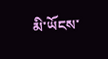མི་ཡོངས་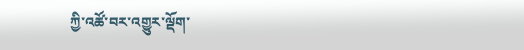ཀྱི་འཚོ་བར་འགྱུར་ལྡོག་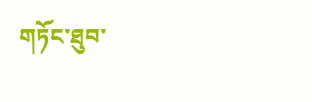གཏོང་ཐུབ་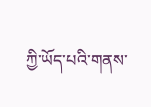ཀྱི་ཡོད་པའི་གནས་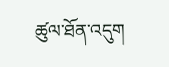ཚུལ་ཐོན་འདུག